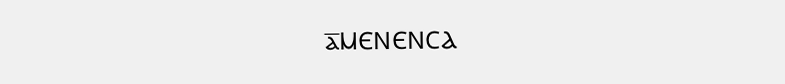ⲁ̅ⲘⲈⲚⲈⲚⲤⲀ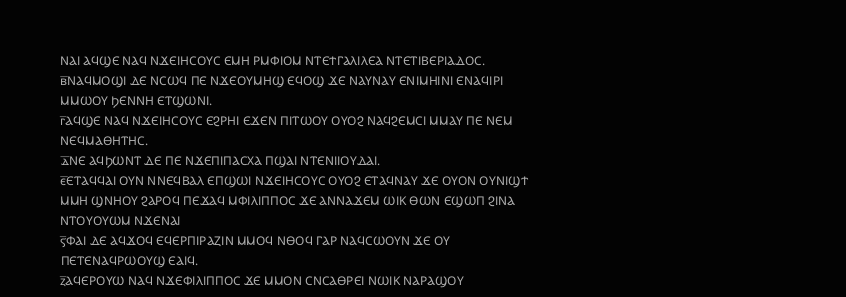ⲚⲀⲒ ⲀϤϢⲈ ⲚⲀϤ ⲚϪⲈⲒⲎⲤⲞⲨⲤ ⲈⲘⲎ ⲢⲘⲪⲒⲞⲘ ⲚⲦⲈϮⲄⲀⲖⲒⲖⲈⲀ ⲚⲦⲈⲦⲒⲂⲈⲢⲒⲀⲆⲞⲤ.
ⲃ̅ⲚⲀϤⲘⲞϢⲒ ⲆⲈ ⲚⲤⲰϤ ⲠⲈ ⲚϪⲈⲞⲨⲘⲎϢ ⲈϤⲞϢ ϪⲈ ⲚⲀⲨⲚⲀⲨ ⲈⲚⲒⲘⲎⲒⲚⲒ ⲈⲚⲀϤⲒⲢⲒ ⲘⲘⲰⲞⲨ ϦⲈⲚⲚⲎ ⲈⲦϢⲰⲚⲒ.
ⲅ̅ⲀϤϢⲈ ⲚⲀϤ ⲚϪⲈⲒⲎⲤⲞⲨⲤ ⲈϨⲢⲎⲒ ⲈϪⲈⲚ ⲠⲒⲦⲰⲞⲨ ⲞⲨⲞϨ ⲚⲀϤϨⲈⲘⲤⲒ ⲘⲘⲀⲨ ⲠⲈ ⲚⲈⲘ ⲚⲈϤⲘⲀⲐⲎⲦⲎⲤ.
ⲇ̅ⲚⲈ ⲀϤϦⲰⲚⲦ ⲆⲈ ⲠⲈ ⲚϪⲈⲠⲒⲠⲀⲤⲬⲀ ⲠϢⲀⲒ ⲚⲦⲈⲚⲒⲒⲞⲨⲆⲀⲒ.
ⲉ̅ⲈⲦⲀϤϤⲀⲒ ⲞⲨⲚ ⲚⲚⲈϤⲂⲀⲖ ⲈⲠϢⲰⲒ ⲚϪⲈⲒⲎⲤⲞⲨⲤ ⲞⲨⲞϨ ⲈⲦⲀϤⲚⲀⲨ ϪⲈ ⲞⲨⲞⲚ ⲞⲨⲚⲒϢϮ ⲘⲘⲎ ϢⲚⲎⲞⲨ ϨⲀⲢⲞϤ ⲠⲈϪⲀϤ ⲘⲪⲒⲖⲒⲠⲠⲞⲤ ϪⲈ ⲀⲚⲚⲀϪⲈⲘ ⲰⲒⲔ ⲐⲰⲚ ⲈϢⲰⲠ ϨⲒⲚⲀ ⲚⲦⲞⲨⲞⲨⲰⲘ ⲚϪⲈⲚⲀⲒ
ⲋ̅ⲪⲀⲒ ⲆⲈ ⲀϤϪⲞϤ ⲈϤⲈⲢⲠⲒⲢⲀⲌⲒⲚ ⲘⲘⲞϤ ⲚⲐⲞϤ ⲄⲀⲢ ⲚⲀϤⲤⲰⲞⲨⲚ ϪⲈ ⲞⲨ ⲠⲈⲦⲈⲚⲀϤⲢⲰⲞⲨϢ ⲈⲀⲒϤ.
ⲍ̅ⲀϤⲈⲢⲞⲨⲰ ⲚⲀϤ ⲚϪⲈⲪⲒⲖⲒⲠⲠⲞⲤ ϪⲈ ⲘⲘⲞⲚ ⲤⲚⲤⲀⲐⲢⲈⲒ ⲚⲰⲒⲔ ⲚⲀⲢⲀϢⲞⲨ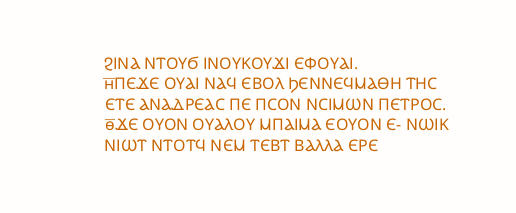ϨⲒⲚⲀ ⲚⲦⲞⲨϬ ⲒⲚⲞⲨⲔⲞⲨϪⲒ ⲈⲪⲞⲨⲀⲒ.
ⲏ̅ⲠⲈϪⲈ ⲞⲨⲀⲒ ⲚⲀϤ ⲈⲂⲞⲖ ϦⲈⲚⲚⲈϤⲘⲀⲐⲎ ⲦⲎⲤ ⲈⲦⲈ ⲀⲚⲀⲆⲢⲈⲀⲤ ⲠⲈ ⲠⲤⲞⲚ ⲚⲤⲒⲘⲰⲚ ⲠⲈⲦⲢⲞⲤ.
ⲑ̅ϪⲈ ⲞⲨⲞⲚ ⲞⲨⲀⲖⲞⲨ ⲘⲠⲀⲒⲘⲀ ⲈⲞⲨⲞⲚ Ⲉ- ⲚⲰⲒⲔ ⲚⲒⲰⲦ ⲚⲦⲞⲦϤ ⲚⲈⲘ ⲦⲈⲂⲦ ⲂⲀⲖⲖⲀ ⲈⲢⲈ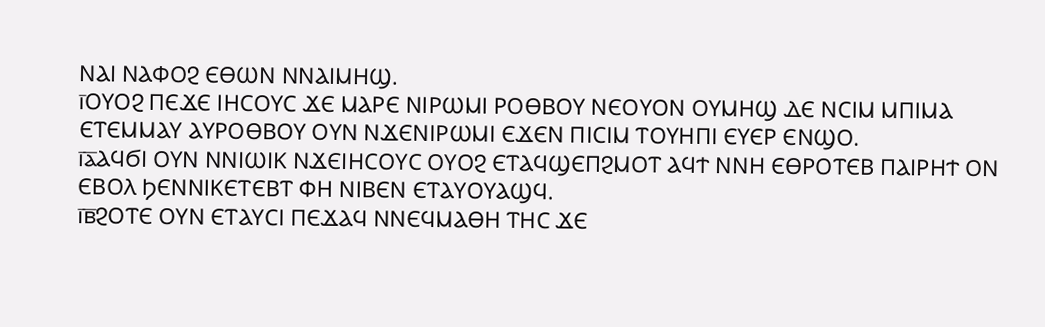ⲚⲀⲒ ⲚⲀⲪⲞϨ ⲈⲐⲰⲚ ⲚⲚⲀⲒⲘⲎϢ.
ⲓ̅ⲞⲨⲞϨ ⲠⲈϪⲈ ⲒⲎⲤⲞⲨⲤ ϪⲈ ⲘⲀⲢⲈ ⲚⲒⲢⲰⲘⲒ ⲢⲞⲐⲂⲞⲨ ⲚⲈⲞⲨⲞⲚ ⲞⲨⲘⲎϢ ⲆⲈ ⲚⲤⲒⲘ ⲘⲠⲒⲘⲀ ⲈⲦⲈⲘⲘⲀⲨ ⲀⲨⲢⲞⲐⲂⲞⲨ ⲞⲨⲚ ⲚϪⲈⲚⲒⲢⲰⲘⲒ ⲈϪⲈⲚ ⲠⲒⲤⲒⲘ ⲦⲞⲨⲎⲠⲒ ⲈⲨⲈⲢ ⲈⲚϢⲞ.
ⲓ̅ⲁ̅ⲀϤϬⲒ ⲞⲨⲚ ⲚⲚⲒⲰⲒⲔ ⲚϪⲈⲒⲎⲤⲞⲨⲤ ⲞⲨⲞϨ ⲈⲦⲀϤϢⲈⲠϨⲘⲞⲦ ⲀϤϮ ⲚⲚⲎ ⲈⲐⲢⲞⲦⲈⲂ ⲠⲀⲒⲢⲎϮ ⲞⲚ ⲈⲂⲞⲖ ϦⲈⲚⲚⲒⲔⲈⲦⲈⲂⲦ ⲪⲎ ⲚⲒⲂⲈⲚ ⲈⲦⲀⲨⲞⲨⲀϢϤ.
ⲓ̅ⲃ̅ϨⲞⲦⲈ ⲞⲨⲚ ⲈⲦⲀⲨⲤⲒ ⲠⲈϪⲀϤ ⲚⲚⲈϤⲘⲀⲐⲎ ⲦⲎⲤ ϪⲈ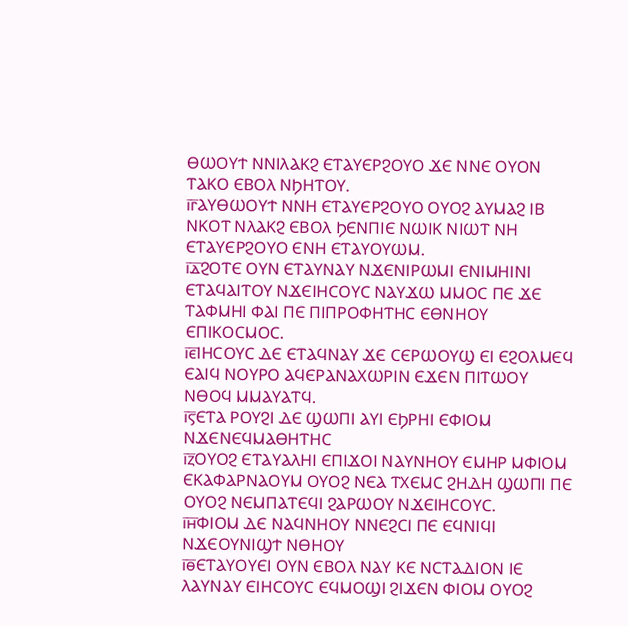ⲐⲰⲞⲨϮ ⲚⲚⲒⲖⲀⲔϨ ⲈⲦⲀⲨⲈⲢϨⲞⲨⲞ ϪⲈ ⲚⲚⲈ ⲞⲨⲞⲚ ⲦⲀⲔⲞ ⲈⲂⲞⲖ ⲚϦⲎⲦⲞⲨ.
ⲓ̅ⲅ̅ⲀⲨⲐⲰⲞⲨϮ ⲚⲚⲎ ⲈⲦⲀⲨⲈⲢϨⲞⲨⲞ ⲞⲨⲞϨ ⲀⲨⲘⲀϨ ⲒⲂ ⲚⲔⲞⲦ ⲚⲖⲀⲔϨ ⲈⲂⲞⲖ ϦⲈⲚⲠⲒⲈ ⲚⲰⲒⲔ ⲚⲒⲰⲦ ⲚⲎ ⲈⲦⲀⲨⲈⲢϨⲞⲨⲞ ⲈⲚⲎ ⲈⲦⲀⲨⲞⲨⲰⲘ.
ⲓ̅ⲇ̅ϨⲞⲦⲈ ⲞⲨⲚ ⲈⲦⲀⲨⲚⲀⲨ ⲚϪⲈⲚⲒⲢⲰⲘⲒ ⲈⲚⲒⲘⲎⲒⲚⲒ ⲈⲦⲀϤⲀⲒⲦⲞⲨ ⲚϪⲈⲒⲎⲤⲞⲨⲤ ⲚⲀⲨϪⲰ ⲘⲘⲞⲤ ⲠⲈ ϪⲈ ⲦⲀⲪⲘⲎⲒ ⲪⲀⲒ ⲠⲈ ⲠⲒⲠⲢⲞⲪⲎⲦⲎⲤ ⲈⲐⲚⲎⲞⲨ ⲈⲠⲒⲔⲞⲤⲘⲞⲤ.
ⲓ̅ⲉ̅ⲒⲎⲤⲞⲨⲤ ⲆⲈ ⲈⲦⲀϤⲚⲀⲨ ϪⲈ ⲤⲈⲢⲰⲞⲨϢ ⲈⲒ ⲈϨⲞⲖⲘⲈϤ ⲈⲀⲒϤ ⲚⲞⲨⲢⲞ ⲀϤⲈⲢⲀⲚⲀⲬⲰⲢⲒⲚ ⲈϪⲈⲚ ⲠⲒⲦⲰⲞⲨ ⲚⲐⲞϤ ⲘⲘⲀⲨⲀⲦϤ.
ⲓ̅ⲋ̅ⲈⲦⲀ ⲢⲞⲨϨⲒ ⲆⲈ ϢⲰⲠⲒ ⲀⲨⲒ ⲈϦⲢⲎⲒ ⲈⲪⲒⲞⲘ ⲚϪⲈⲚⲈϤⲘⲀⲐⲎⲦⲎⲤ
ⲓ̅ⲍ̅ⲞⲨⲞϨ ⲈⲦⲀⲨⲀⲖⲎⲒ ⲈⲠⲒϪⲞⲒ ⲚⲀⲨⲚⲎⲞⲨ ⲈⲘⲎⲢ ⲘⲪⲒⲞⲘ ⲈⲔⲀⲪⲀⲢⲚⲀⲞⲨⲘ ⲞⲨⲞϨ ⲚⲈⲀ ⲦⲬⲈⲘⲤ ϨⲎⲆⲎ ϢⲰⲠⲒ ⲠⲈ ⲞⲨⲞϨ ⲚⲈⲘⲠⲀⲦⲈϤⲒ ϨⲀⲢⲰⲞⲨ ⲚϪⲈⲒⲎⲤⲞⲨⲤ.
ⲓ̅ⲏ̅ⲪⲒⲞⲘ ⲆⲈ ⲚⲀϤⲚⲎⲞⲨ ⲚⲚⲈϨⲤⲒ ⲠⲈ ⲈϤⲚⲒϤⲒ ⲚϪⲈⲞⲨⲚⲒϢϮ ⲚⲐⲎⲞⲨ
ⲓ̅ⲑ̅ⲈⲦⲀⲨⲞⲨⲈⲒ ⲞⲨⲚ ⲈⲂⲞⲖ ⲚⲀⲨ ⲔⲈ ⲚⲤⲦⲀⲆⲒⲞⲚ ⲒⲈ ⲖⲀⲨⲚⲀⲨ ⲈⲒⲎⲤⲞⲨⲤ ⲈϤⲘⲞϢⲒ ϨⲒϪⲈⲚ ⲪⲒⲞⲘ ⲞⲨⲞϨ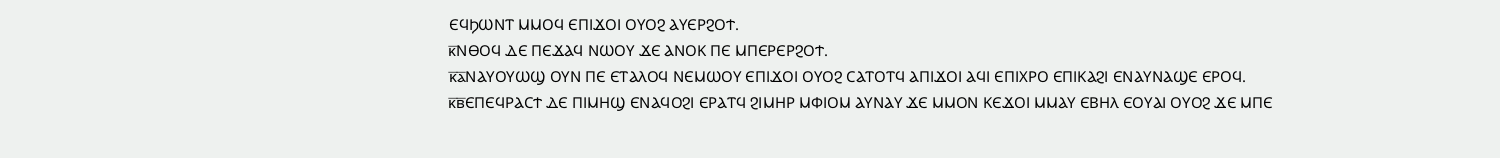ⲈϤϦⲰⲚⲦ ⲘⲘⲞϤ ⲈⲠⲒϪⲞⲒ ⲞⲨⲞϨ ⲀⲨⲈⲢϨⲞϮ.
ⲕ̅ⲚⲐⲞϤ ⲆⲈ ⲠⲈϪⲀϤ ⲚⲰⲞⲨ ϪⲈ ⲀⲚⲞⲔ ⲠⲈ ⲘⲠⲈⲢⲈⲢϨⲞϮ.
ⲕ̅ⲁ̅ⲚⲀⲨⲞⲨⲰϢ ⲞⲨⲚ ⲠⲈ ⲈⲦⲀⲖⲞϤ ⲚⲈⲘⲰⲞⲨ ⲈⲠⲒϪⲞⲒ ⲞⲨⲞϨ ⲤⲀⲦⲞⲦϤ ⲀⲠⲒϪⲞⲒ ⲀϤⲒ ⲈⲠⲒⲬⲢⲞ ⲈⲠⲒⲔⲀϨⲒ ⲈⲚⲀⲨⲚⲀϢⲈ ⲈⲢⲞϤ.
ⲕ̅ⲃ̅ⲈⲠⲈϤⲢⲀⲤϮ ⲆⲈ ⲠⲒⲘⲎϢ ⲈⲚⲀϤⲞϨⲒ ⲈⲢⲀⲦϤ ϨⲒⲘⲎⲢ ⲘⲪⲒⲞⲘ ⲀⲨⲚⲀⲨ ϪⲈ ⲘⲘⲞⲚ ⲔⲈϪⲞⲒ ⲘⲘⲀⲨ ⲈⲂⲎⲖ ⲈⲞⲨⲀⲒ ⲞⲨⲞϨ ϪⲈ ⲘⲠⲈ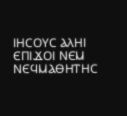ⲒⲎⲤⲞⲨⲤ ⲀⲖⲎⲒ ⲈⲠⲒϪⲞⲒ ⲚⲈⲘ ⲚⲈϤⲘⲀⲐⲎⲦⲎⲤ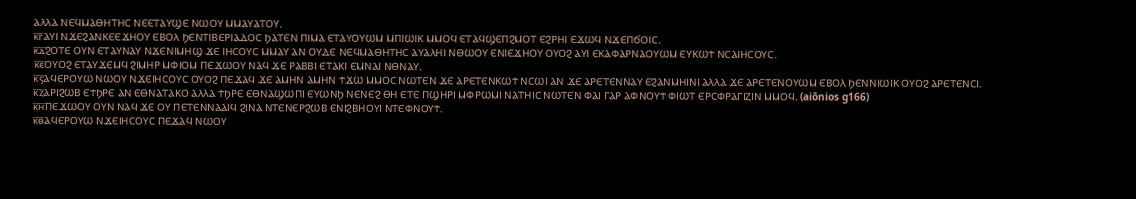ⲀⲖⲖⲀ ⲚⲈϤⲘⲀⲐⲎⲦⲎⲤ ⲚⲈⲈⲦⲀⲨϢⲈ ⲚⲰⲞⲨ ⲘⲘⲀⲨⲀⲦⲞⲨ.
ⲕ̅ⲅ̅ⲀⲨⲒ ⲚϪⲈϨⲀⲚⲔⲈⲈϪⲎⲞⲨ ⲈⲂⲞⲖ ϦⲈⲚⲦⲒⲂⲈⲢⲒⲀⲆⲞⲤ ϦⲀⲦⲈⲚ ⲠⲒⲘⲀ ⲈⲦⲀⲨⲞⲨⲰⲘ ⲘⲠⲒⲰⲒⲔ ⲘⲘⲞϤ ⲈⲦⲀϤϢⲈⲠϨⲘⲞⲦ ⲈϨⲢⲎⲒ ⲈϪⲰϤ ⲚϪⲈⲠϬⲞⲒⲤ.
ⲕ̅ⲇ̅ϨⲞⲦⲈ ⲞⲨⲚ ⲈⲦⲀⲨⲚⲀⲨ ⲚϪⲈⲚⲒⲘⲎϢ ϪⲈ ⲒⲎⲤⲞⲨⲤ ⲘⲘⲀⲨ ⲀⲚ ⲞⲨⲆⲈ ⲚⲈϤⲘⲀⲐⲎⲦⲎⲤ ⲀⲨⲀⲖⲎⲒ ⲚⲐⲰⲞⲨ ⲈⲚⲒⲈϪⲎⲞⲨ ⲞⲨⲞϨ ⲀⲨⲒ ⲈⲔⲀⲪⲀⲢⲚⲀⲞⲨⲰⲘ ⲈⲨⲔⲰϮ ⲚⲤⲀⲒⲎⲤⲞⲨⲤ.
ⲕ̅ⲉ̅ⲞⲨⲞϨ ⲈⲦⲀⲨϪⲈⲘϤ ϨⲒⲘⲎⲢ ⲘⲪⲒⲞⲘ ⲠⲈϪⲰⲞⲨ ⲚⲀϤ ϪⲈ ⲢⲀⲂⲂⲒ ⲈⲦⲀⲔⲒ ⲈⲘⲚⲀⲒ ⲚⲐⲚⲀⲨ.
ⲕ̅ⲋ̅ⲀϤⲈⲢⲞⲨⲰ ⲚⲰⲞⲨ ⲚϪⲈⲒⲎⲤⲞⲨⲤ ⲞⲨⲞϨ ⲠⲈϪⲀϤ ϪⲈ ⲀⲘⲎⲚ ⲀⲘⲎⲚ ϮϪⲰ ⲘⲘⲞⲤ ⲚⲰⲦⲈⲚ ϪⲈ ⲀⲢⲈⲦⲈⲚⲔⲰϮ ⲚⲤⲰⲒ ⲀⲚ ϪⲈ ⲀⲢⲈⲦⲈⲚⲚⲀⲨ ⲈϨⲀⲚⲘⲎⲒⲚⲒ ⲀⲖⲖⲀ ϪⲈ ⲀⲢⲈⲦⲈⲚⲞⲨⲰⲘ ⲈⲂⲞⲖ ϦⲈⲚⲚⲒⲰⲒⲔ ⲞⲨⲞϨ ⲀⲢⲈⲦⲈⲚⲤⲒ.
ⲕ̅ⲍ̅ⲀⲢⲒϨⲰⲂ ⲈϮϦⲢⲈ ⲀⲚ ⲈⲐⲚⲀⲦⲀⲔⲞ ⲀⲖⲖⲀ ϮϦⲢⲈ ⲈⲐⲚⲀϢⲰⲠⲒ ⲈⲨⲰⲚϦ ⲚⲈⲚⲈϨ ⲐⲎ ⲈⲦⲈ ⲠϢⲎⲢⲒ ⲘⲪⲢⲰⲘⲒ ⲚⲀⲦⲎⲒⲤ ⲚⲰⲦⲈⲚ ⲪⲀⲒ ⲄⲀⲢ ⲀⲪⲚⲞⲨϮ ⲪⲒⲰⲦ ⲈⲢⲤⲪⲢⲀⲄⲒⲌⲒⲚ ⲘⲘⲞϤ. (aiōnios g166)
ⲕ̅ⲏ̅ⲠⲈϪⲰⲞⲨ ⲞⲨⲚ ⲚⲀϤ ϪⲈ ⲞⲨ ⲠⲈⲦⲈⲚⲚⲀⲀⲒϤ ϨⲒⲚⲀ ⲚⲦⲈⲚⲈⲢϨⲰⲂ ⲈⲚⲒϨⲂⲎⲞⲨⲒ ⲚⲦⲈⲪⲚⲞⲨϮ.
ⲕ̅ⲑ̅ⲀϤⲈⲢⲞⲨⲰ ⲚϪⲈⲒⲎⲤⲞⲨⲤ ⲠⲈϪⲀϤ ⲚⲰⲞⲨ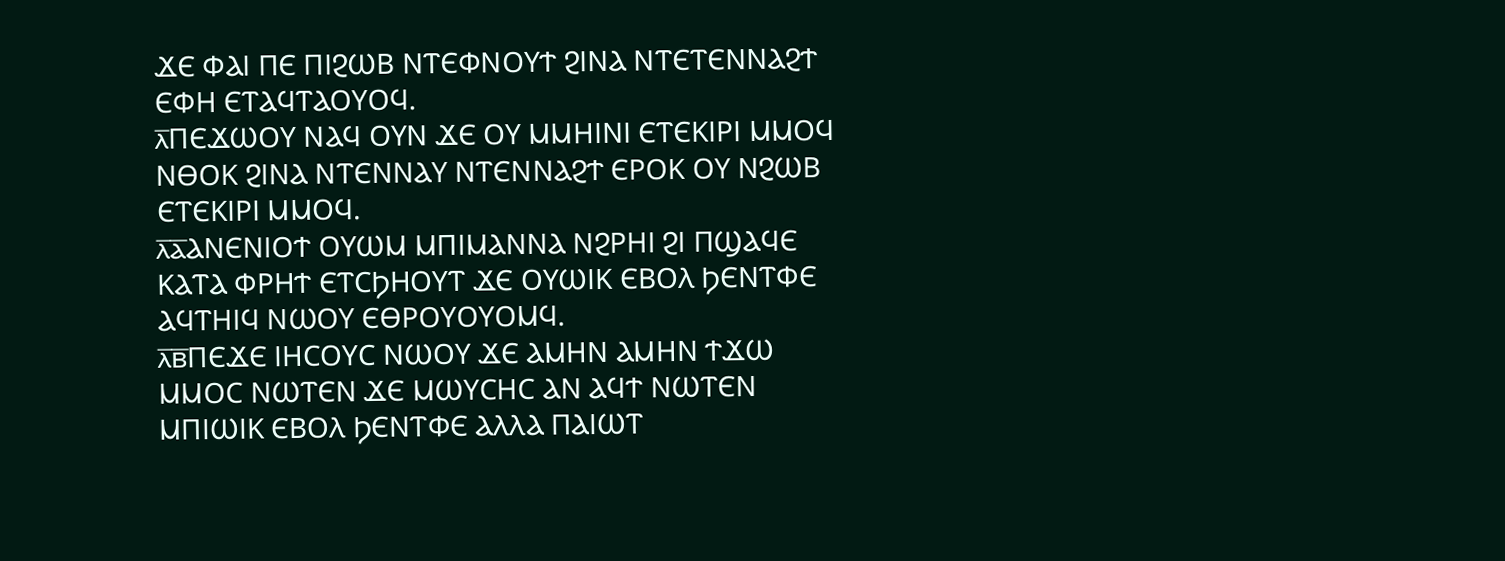ϪⲈ ⲪⲀⲒ ⲠⲈ ⲠⲒϨⲰⲂ ⲚⲦⲈⲪⲚⲞⲨϮ ϨⲒⲚⲀ ⲚⲦⲈⲦⲈⲚⲚⲀϨϮ ⲈⲪⲎ ⲈⲦⲀϤⲦⲀⲞⲨⲞϤ.
ⲗ̅ⲠⲈϪⲰⲞⲨ ⲚⲀϤ ⲞⲨⲚ ϪⲈ ⲞⲨ ⲘⲘⲎⲒⲚⲒ ⲈⲦⲈⲔⲒⲢⲒ ⲘⲘⲞϤ ⲚⲐⲞⲔ ϨⲒⲚⲀ ⲚⲦⲈⲚⲚⲀⲨ ⲚⲦⲈⲚⲚⲀϨϮ ⲈⲢⲞⲔ ⲞⲨ ⲚϨⲰⲂ ⲈⲦⲈⲔⲒⲢⲒ ⲘⲘⲞϤ.
ⲗ̅ⲁ̅ⲀⲚⲈⲚⲒⲞϮ ⲞⲨⲰⲘ ⲘⲠⲒⲘⲀⲚⲚⲀ ⲚϨⲢⲎⲒ ϨⲒ ⲠϢⲀϤⲈ ⲔⲀⲦⲀ ⲪⲢⲎϮ ⲈⲦⲤϦⲎⲞⲨⲦ ϪⲈ ⲞⲨⲰⲒⲔ ⲈⲂⲞⲖ ϦⲈⲚⲦⲪⲈ ⲀϤⲦⲎⲒϤ ⲚⲰⲞⲨ ⲈⲐⲢⲞⲨⲞⲨⲞⲘϤ.
ⲗ̅ⲃ̅ⲠⲈϪⲈ ⲒⲎⲤⲞⲨⲤ ⲚⲰⲞⲨ ϪⲈ ⲀⲘⲎⲚ ⲀⲘⲎⲚ ϮϪⲰ ⲘⲘⲞⲤ ⲚⲰⲦⲈⲚ ϪⲈ ⲘⲰⲨⲤⲎⲤ ⲀⲚ ⲀϤϮ ⲚⲰⲦⲈⲚ ⲘⲠⲒⲰⲒⲔ ⲈⲂⲞⲖ ϦⲈⲚⲦⲪⲈ ⲀⲖⲖⲀ ⲠⲀⲒⲰⲦ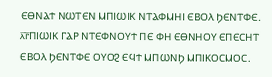ⲈⲐⲚⲀϮ ⲚⲰⲦⲈⲚ ⲘⲠⲒⲰⲒⲔ ⲚⲦⲀⲪⲘⲎⲒ ⲈⲂⲞⲖ ϦⲈⲚⲦⲪⲈ.
ⲗ̅ⲅ̅ⲠⲒⲰⲒⲔ ⲄⲀⲢ ⲚⲦⲈⲪⲚⲞⲨϮ ⲠⲈ ⲪⲎ ⲈⲐⲚⲎⲞⲨ ⲈⲠⲈⲤⲎⲦ ⲈⲂⲞⲖ ϦⲈⲚⲦⲪⲈ ⲞⲨⲞϨ ⲈϤϮ ⲘⲠⲰⲚϦ ⲘⲠⲒⲔⲞⲤⲘⲞⲤ.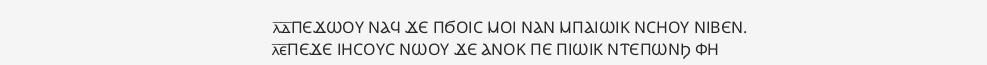ⲗ̅ⲇ̅ⲠⲈϪⲰⲞⲨ ⲚⲀϤ ϪⲈ ⲠϬⲞⲒⲤ ⲘⲞⲒ ⲚⲀⲚ ⲘⲠⲀⲒⲰⲒⲔ ⲚⲤⲎⲞⲨ ⲚⲒⲂⲈⲚ.
ⲗ̅ⲉ̅ⲠⲈϪⲈ ⲒⲎⲤⲞⲨⲤ ⲚⲰⲞⲨ ϪⲈ ⲀⲚⲞⲔ ⲠⲈ ⲠⲒⲰⲒⲔ ⲚⲦⲈⲠⲰⲚϦ ⲪⲎ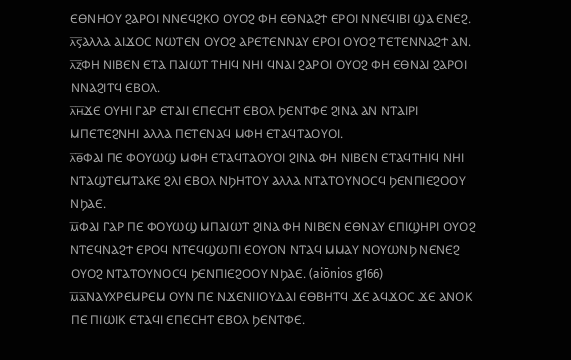ⲈⲐⲚⲎⲞⲨ ϨⲀⲢⲞⲒ ⲚⲚⲈϤϨⲔⲞ ⲞⲨⲞϨ ⲪⲎ ⲈⲐⲚⲀϨϮ ⲈⲢⲞⲒ ⲚⲚⲈϤⲒⲂⲒ ϢⲀ ⲈⲚⲈϨ.
ⲗ̅ⲋ̅ⲀⲖⲖⲀ ⲀⲒϪⲞⲤ ⲚⲰⲦⲈⲚ ⲞⲨⲞϨ ⲀⲢⲈⲦⲈⲚⲚⲀⲨ ⲈⲢⲞⲒ ⲞⲨⲞϨ ⲦⲈⲦⲈⲚⲚⲀϨϮ ⲀⲚ.
ⲗ̅ⲍ̅ⲪⲎ ⲚⲒⲂⲈⲚ ⲈⲦⲀ ⲠⲀⲒⲰⲦ ⲦⲎⲒϤ ⲚⲎⲒ ϤⲚⲀⲒ ϨⲀⲢⲞⲒ ⲞⲨⲞϨ ⲪⲎ ⲈⲐⲚⲀⲒ ϨⲀⲢⲞⲒ ⲚⲚⲀϨⲒⲦϤ ⲈⲂⲞⲖ.
ⲗ̅ⲏ̅ϪⲈ ⲞⲨⲎⲒ ⲄⲀⲢ ⲈⲦⲀⲒⲒ ⲈⲠⲈⲤⲎⲦ ⲈⲂⲞⲖ ϦⲈⲚⲦⲪⲈ ϨⲒⲚⲀ ⲀⲚ ⲚⲦⲀⲒⲢⲒ ⲘⲠⲈⲦⲈϨⲚⲎⲒ ⲀⲖⲖⲀ ⲠⲈⲦⲈⲚⲀϤ ⲘⲪⲎ ⲈⲦⲀϤⲦⲀⲞⲨⲞⲒ.
ⲗ̅ⲑ̅ⲪⲀⲒ ⲠⲈ ⲪⲞⲨⲰϢ ⲘⲪⲎ ⲈⲦⲀϤⲦⲀⲞⲨⲞⲒ ϨⲒⲚⲀ ⲪⲎ ⲚⲒⲂⲈⲚ ⲈⲦⲀϤⲦⲎⲒϤ ⲚⲎⲒ ⲚⲦⲀϢⲦⲈⲘⲦⲀⲔⲈ ϨⲖⲒ ⲈⲂⲞⲖ ⲚϦⲎⲦⲞⲨ ⲀⲖⲖⲀ ⲚⲦⲀⲦⲞⲨⲚⲞⲤϤ ϦⲈⲚⲠⲒⲈϨⲞⲞⲨ ⲚϦⲀⲈ.
ⲙ̅ⲪⲀⲒ ⲄⲀⲢ ⲠⲈ ⲪⲞⲨⲰϢ ⲘⲠⲀⲒⲰⲦ ϨⲒⲚⲀ ⲪⲎ ⲚⲒⲂⲈⲚ ⲈⲐⲚⲀⲨ ⲈⲠⲒϢⲎⲢⲒ ⲞⲨⲞϨ ⲚⲦⲈϤⲚⲀϨϮ ⲈⲢⲞϤ ⲚⲦⲈϤϢⲰⲠⲒ ⲈⲞⲨⲞⲚ ⲚⲦⲀϤ ⲘⲘⲀⲨ ⲚⲞⲨⲰⲚϦ ⲚⲈⲚⲈϨ ⲞⲨⲞϨ ⲚⲦⲀⲦⲞⲨⲚⲞⲤϤ ϦⲈⲚⲠⲒⲈϨⲞⲞⲨ ⲚϦⲀⲈ. (aiōnios g166)
ⲙ̅ⲁ̅ⲚⲀⲨⲬⲢⲈⲘⲢⲈⲘ ⲞⲨⲚ ⲠⲈ ⲚϪⲈⲚⲒⲒⲞⲨⲆⲀⲒ ⲈⲐⲂⲎⲦϤ ϪⲈ ⲀϤϪⲞⲤ ϪⲈ ⲀⲚⲞⲔ ⲠⲈ ⲠⲒⲰⲒⲔ ⲈⲦⲀϤⲒ ⲈⲠⲈⲤⲎⲦ ⲈⲂⲞⲖ ϦⲈⲚⲦⲪⲈ.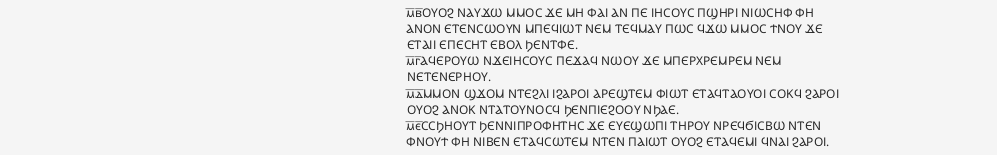ⲙ̅ⲃ̅ⲞⲨⲞϨ ⲚⲀⲨϪⲰ ⲘⲘⲞⲤ ϪⲈ ⲘⲎ ⲪⲀⲒ ⲀⲚ ⲠⲈ ⲒⲎⲤⲞⲨⲤ ⲠϢⲎⲢⲒ ⲚⲒⲰⲤⲎⲪ ⲪⲎ ⲀⲚⲞⲚ ⲈⲦⲈⲚⲤⲰⲞⲨⲚ ⲘⲠⲈϤⲒⲰⲦ ⲚⲈⲘ ⲦⲈϤⲘⲀⲨ ⲠⲰⲤ ϤϪⲰ ⲘⲘⲞⲤ ϮⲚⲞⲨ ϪⲈ ⲈⲦⲀⲒⲒ ⲈⲠⲈⲤⲎⲦ ⲈⲂⲞⲖ ϦⲈⲚⲦⲪⲈ.
ⲙ̅ⲅ̅ⲀϤⲈⲢⲞⲨⲰ ⲚϪⲈⲒⲎⲤⲞⲨⲤ ⲠⲈϪⲀϤ ⲚⲰⲞⲨ ϪⲈ ⲘⲠⲈⲢⲬⲢⲈⲘⲢⲈⲘ ⲚⲈⲘ ⲚⲈⲦⲈⲚⲈⲢⲎⲞⲨ.
ⲙ̅ⲇ̅ⲘⲘⲞⲚ ϢϪⲞⲘ ⲚⲦⲈϨⲖⲒ ⲒϨⲀⲢⲞⲒ ⲀⲢⲈϢⲦⲈⲘ ⲪⲒⲰⲦ ⲈⲦⲀϤⲦⲀⲞⲨⲞⲒ ⲤⲞⲔϤ ϨⲀⲢⲞⲒ ⲞⲨⲞϨ ⲀⲚⲞⲔ ⲚⲦⲀⲦⲞⲨⲚⲞⲤϤ ϦⲈⲚⲠⲒⲈϨⲞⲞⲨ ⲚϦⲀⲈ.
ⲙ̅ⲉ̅ⲤⲤϦⲎⲞⲨⲦ ϦⲈⲚⲚⲒⲠⲢⲞⲪⲎⲦⲎⲤ ϪⲈ ⲈⲨⲈϢⲰⲠⲒ ⲦⲎⲢⲞⲨ ⲚⲢⲈϤϬⲒⲤⲂⲰ ⲚⲦⲈⲚ ⲪⲚⲞⲨϮ ⲪⲎ ⲚⲒⲂⲈⲚ ⲈⲦⲀϤⲤⲰⲦⲈⲘ ⲚⲦⲈⲚ ⲠⲀⲒⲰⲦ ⲞⲨⲞϨ ⲈⲦⲀϤⲈⲘⲒ ϤⲚⲀⲒ ϨⲀⲢⲞⲒ.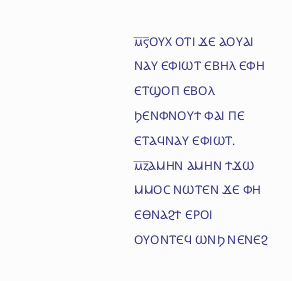ⲙ̅ⲋ̅ⲞⲨⲬ ⲞⲦⲒ ϪⲈ ⲀⲞⲨⲀⲒ ⲚⲀⲨ ⲈⲪⲒⲰⲦ ⲈⲂⲎⲖ ⲈⲪⲎ ⲈⲦϢⲞⲠ ⲈⲂⲞⲖ ϦⲈⲚⲪⲚⲞⲨϮ ⲪⲀⲒ ⲠⲈ ⲈⲦⲀϤⲚⲀⲨ ⲈⲪⲒⲰⲦ.
ⲙ̅ⲍ̅ⲀⲘⲎⲚ ⲀⲘⲎⲚ ϮϪⲰ ⲘⲘⲞⲤ ⲚⲰⲦⲈⲚ ϪⲈ ⲪⲎ ⲈⲐⲚⲀϨϮ ⲈⲢⲞⲒ ⲞⲨⲞⲚⲦⲈϤ ⲰⲚϦ ⲚⲈⲚⲈϨ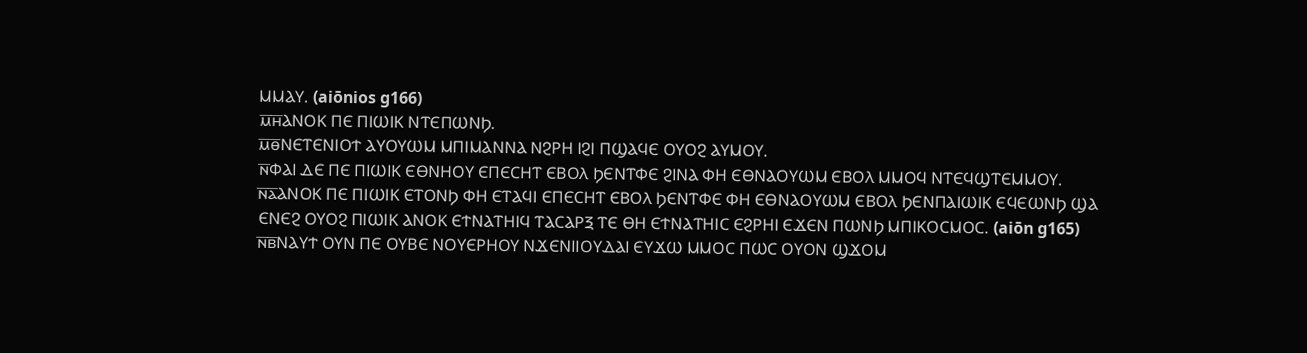ⲘⲘⲀⲨ. (aiōnios g166)
ⲙ̅ⲏ̅ⲀⲚⲞⲔ ⲠⲈ ⲠⲒⲰⲒⲔ ⲚⲦⲈⲠⲰⲚϦ.
ⲙ̅ⲑ̅ⲚⲈⲦⲈⲚⲒⲞϮ ⲀⲨⲞⲨⲰⲘ ⲘⲠⲒⲘⲀⲚⲚⲀ ⲚϨⲢⲎ ⲒϨⲒ ⲠϢⲀϤⲈ ⲞⲨⲞϨ ⲀⲨⲘⲞⲨ.
ⲛ̅ⲪⲀⲒ ⲆⲈ ⲠⲈ ⲠⲒⲰⲒⲔ ⲈⲐⲚⲎⲞⲨ ⲈⲠⲈⲤⲎⲦ ⲈⲂⲞⲖ ϦⲈⲚⲦⲪⲈ ϨⲒⲚⲀ ⲪⲎ ⲈⲐⲚⲀⲞⲨⲰⲘ ⲈⲂⲞⲖ ⲘⲘⲞϤ ⲚⲦⲈϤϢⲦⲈⲘⲘⲞⲨ.
ⲛ̅ⲁ̅ⲀⲚⲞⲔ ⲠⲈ ⲠⲒⲰⲒⲔ ⲈⲦⲞⲚϦ ⲪⲎ ⲈⲦⲀϤⲒ ⲈⲠⲈⲤⲎⲦ ⲈⲂⲞⲖ ϦⲈⲚⲦⲪⲈ ⲪⲎ ⲈⲐⲚⲀⲞⲨⲰⲘ ⲈⲂⲞⲖ ϦⲈⲚⲠⲀⲒⲰⲒⲔ ⲈϤⲈⲰⲚϦ ϢⲀ ⲈⲚⲈϨ ⲞⲨⲞϨ ⲠⲒⲰⲒⲔ ⲀⲚⲞⲔ ⲈϮⲚⲀⲦⲎⲒϤ ⲦⲀⲤⲀⲢⲜ ⲦⲈ ⲐⲎ ⲈϮⲚⲀⲦⲎⲒⲤ ⲈϨⲢⲎⲒ ⲈϪⲈⲚ ⲠⲰⲚϦ ⲘⲠⲒⲔⲞⲤⲘⲞⲤ. (aiōn g165)
ⲛ̅ⲃ̅ⲚⲀⲨϮ ⲞⲨⲚ ⲠⲈ ⲞⲨⲂⲈ ⲚⲞⲨⲈⲢⲎⲞⲨ ⲚϪⲈⲚⲒⲒⲞⲨⲆⲀⲒ ⲈⲨϪⲰ ⲘⲘⲞⲤ ⲠⲰⲤ ⲞⲨⲞⲚ ϢϪⲞⲘ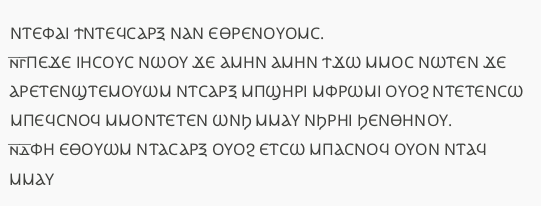ⲚⲦⲈⲪⲀⲒ ϮⲚⲦⲈϤⲤⲀⲢⲜ ⲚⲀⲚ ⲈⲐⲢⲈⲚⲞⲨⲞⲘⲤ.
ⲛ̅ⲅ̅ⲠⲈϪⲈ ⲒⲎⲤⲞⲨⲤ ⲚⲰⲞⲨ ϪⲈ ⲀⲘⲎⲚ ⲀⲘⲎⲚ ϮϪⲰ ⲘⲘⲞⲤ ⲚⲰⲦⲈⲚ ϪⲈ ⲀⲢⲈⲦⲈⲚϢⲦⲈⲘⲞⲨⲰⲘ ⲚⲦⲤⲀⲢⲜ ⲘⲠϢⲎⲢⲒ ⲘⲪⲢⲰⲘⲒ ⲞⲨⲞϨ ⲚⲦⲈⲦⲈⲚⲤⲰ ⲘⲠⲈϤⲤⲚⲞϤ ⲘⲘⲞⲚⲦⲈⲦⲈⲚ ⲰⲚϦ ⲘⲘⲀⲨ ⲚϦⲢⲎⲒ ϦⲈⲚⲐⲎⲚⲞⲨ.
ⲛ̅ⲇ̅ⲪⲎ ⲈⲐⲞⲨⲰⲘ ⲚⲦⲀⲤⲀⲢⲜ ⲞⲨⲞϨ ⲈⲦⲤⲰ ⲘⲠⲀⲤⲚⲞϤ ⲞⲨⲞⲚ ⲚⲦⲀϤ ⲘⲘⲀⲨ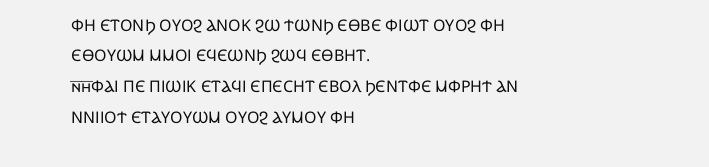ⲪⲎ ⲈⲦⲞⲚϦ ⲞⲨⲞϨ ⲀⲚⲞⲔ ϨⲰ ϮⲰⲚϦ ⲈⲐⲂⲈ ⲪⲒⲰⲦ ⲞⲨⲞϨ ⲪⲎ ⲈⲐⲞⲨⲰⲘ ⲘⲘⲞⲒ ⲈϤⲈⲰⲚϦ ϨⲰϤ ⲈⲐⲂⲎⲦ.
ⲛ̅ⲏ̅ⲪⲀⲒ ⲠⲈ ⲠⲒⲰⲒⲔ ⲈⲦⲀϤⲒ ⲈⲠⲈⲤⲎⲦ ⲈⲂⲞⲖ ϦⲈⲚⲦⲪⲈ ⲘⲪⲢⲎϮ ⲀⲚ ⲚⲚⲒⲒⲞϮ ⲈⲦⲀⲨⲞⲨⲰⲘ ⲞⲨⲞϨ ⲀⲨⲘⲞⲨ ⲪⲎ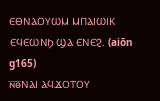ⲈⲐⲚⲀⲞⲨⲰⲘ ⲘⲠⲀⲒⲰⲒⲔ ⲈϤⲈⲰⲚϦ ϢⲀ ⲈⲚⲈϨ. (aiōn g165)
ⲛ̅ⲑ̅ⲚⲀⲒ ⲀϤϪⲞⲦⲞⲨ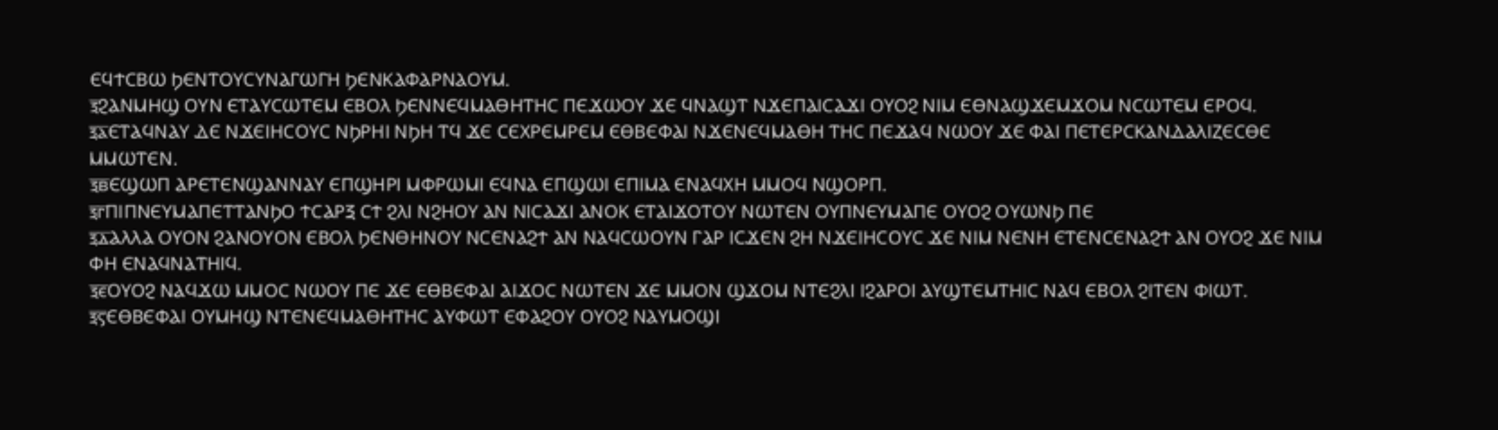ⲈϤϮⲤⲂⲰ ϦⲈⲚⲦⲞⲨⲤⲨⲚⲀⲄⲰⲄⲎ ϦⲈⲚⲔⲀⲪⲀⲢⲚⲀⲞⲨⲘ.
ⲝ̅ϨⲀⲚⲘⲎϢ ⲞⲨⲚ ⲈⲦⲀⲨⲤⲰⲦⲈⲘ ⲈⲂⲞⲖ ϦⲈⲚⲚⲈϤⲘⲀⲐⲎⲦⲎⲤ ⲠⲈϪⲰⲞⲨ ϪⲈ ϤⲚⲀϢⲦ ⲚϪⲈⲠⲀⲒⲤⲀϪⲒ ⲞⲨⲞϨ ⲚⲒⲘ ⲈⲐⲚⲀϢϪⲈⲘϪⲞⲘ ⲚⲤⲰⲦⲈⲘ ⲈⲢⲞϤ.
ⲝ̅ⲁ̅ⲈⲦⲀϤⲚⲀⲨ ⲆⲈ ⲚϪⲈⲒⲎⲤⲞⲨⲤ ⲚϦⲢⲎⲒ ⲚϦⲎ ⲦϤ ϪⲈ ⲤⲈⲬⲢⲈⲘⲢⲈⲘ ⲈⲐⲂⲈⲪⲀⲒ ⲚϪⲈⲚⲈϤⲘⲀⲐⲎ ⲦⲎⲤ ⲠⲈϪⲀϤ ⲚⲰⲞⲨ ϪⲈ ⲪⲀⲒ ⲠⲈⲦⲈⲢⲤⲔⲀⲚⲆⲀⲖⲒⲌⲈⲤⲐⲈ ⲘⲘⲰⲦⲈⲚ.
ⲝ̅ⲃ̅ⲈϢⲰⲠ ⲀⲢⲈⲦⲈⲚϢⲀⲚⲚⲀⲨ ⲈⲠϢⲎⲢⲒ ⲘⲪⲢⲰⲘⲒ ⲈϤⲚⲀ ⲈⲠϢⲰⲒ ⲈⲠⲒⲘⲀ ⲈⲚⲀϤⲬⲎ ⲘⲘⲞϤ ⲚϢⲞⲢⲠ.
ⲝ̅ⲅ̅ⲠⲒⲠⲚⲈⲨⲘⲀⲠⲈⲦⲦⲀⲚϦⲞ ϮⲤⲀⲢⲜ ⲤϮ ϨⲖⲒ ⲚϨⲎⲞⲨ ⲀⲚ ⲚⲒⲤⲀϪⲒ ⲀⲚⲞⲔ ⲈⲦⲀⲒϪⲞⲦⲞⲨ ⲚⲰⲦⲈⲚ ⲞⲨⲠⲚⲈⲨⲘⲀⲠⲈ ⲞⲨⲞϨ ⲞⲨⲰⲚϦ ⲠⲈ
ⲝ̅ⲇ̅ⲀⲖⲖⲀ ⲞⲨⲞⲚ ϨⲀⲚⲞⲨⲞⲚ ⲈⲂⲞⲖ ϦⲈⲚⲐⲎⲚⲞⲨ ⲚⲤⲈⲚⲀϨϮ ⲀⲚ ⲚⲀϤⲤⲰⲞⲨⲚ ⲄⲀⲢ ⲒⲤϪⲈⲚ ϨⲎ ⲚϪⲈⲒⲎⲤⲞⲨⲤ ϪⲈ ⲚⲒⲘ ⲚⲈⲚⲎ ⲈⲦⲈⲚⲤⲈⲚⲀϨϮ ⲀⲚ ⲞⲨⲞϨ ϪⲈ ⲚⲒⲘ ⲪⲎ ⲈⲚⲀϤⲚⲀⲦⲎⲒϤ.
ⲝ̅ⲉ̅ⲞⲨⲞϨ ⲚⲀϤϪⲰ ⲘⲘⲞⲤ ⲚⲰⲞⲨ ⲠⲈ ϪⲈ ⲈⲐⲂⲈⲪⲀⲒ ⲀⲒϪⲞⲤ ⲚⲰⲦⲈⲚ ϪⲈ ⲘⲘⲞⲚ ϢϪⲞⲘ ⲚⲦⲈϨⲖⲒ ⲒϨⲀⲢⲞⲒ ⲀⲨϢⲦⲈⲘⲦⲎⲒⲤ ⲚⲀϤ ⲈⲂⲞⲖ ϨⲒⲦⲈⲚ ⲪⲒⲰⲦ.
ⲝ̅ⲋ̅ⲈⲐⲂⲈⲪⲀⲒ ⲞⲨⲘⲎϢ ⲚⲦⲈⲚⲈϤⲘⲀⲐⲎⲦⲎⲤ ⲀⲨⲪⲰⲦ ⲈⲪⲀϨⲞⲨ ⲞⲨⲞϨ ⲚⲀⲨⲘⲞϢⲒ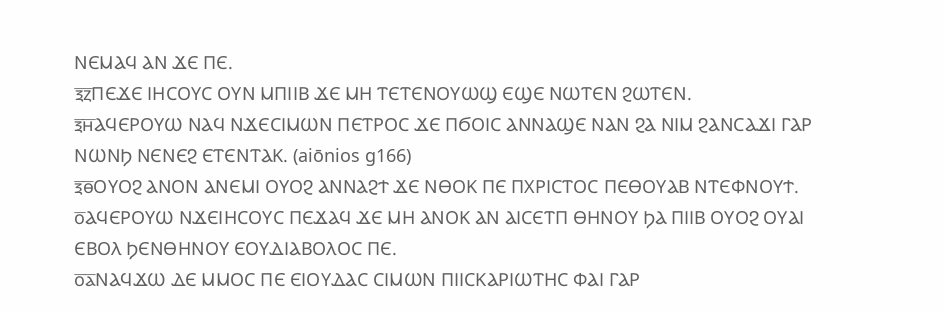ⲚⲈⲘⲀϤ ⲀⲚ ϪⲈ ⲠⲈ.
ⲝ̅ⲍ̅ⲠⲈϪⲈ ⲒⲎⲤⲞⲨⲤ ⲞⲨⲚ ⲘⲠⲒⲒⲂ ϪⲈ ⲘⲎ ⲦⲈⲦⲈⲚⲞⲨⲰϢ ⲈϢⲈ ⲚⲰⲦⲈⲚ ϨⲰⲦⲈⲚ.
ⲝ̅ⲏ̅ⲀϤⲈⲢⲞⲨⲰ ⲚⲀϤ ⲚϪⲈⲤⲒⲘⲰⲚ ⲠⲈⲦⲢⲞⲤ ϪⲈ ⲠϬⲞⲒⲤ ⲀⲚⲚⲀϢⲈ ⲚⲀⲚ ϨⲀ ⲚⲒⲘ ϨⲀⲚⲤⲀϪⲒ ⲄⲀⲢ ⲚⲰⲚϦ ⲚⲈⲚⲈϨ ⲈⲦⲈⲚⲦⲀⲔ. (aiōnios g166)
ⲝ̅ⲑ̅ⲞⲨⲞϨ ⲀⲚⲞⲚ ⲀⲚⲈⲘⲒ ⲞⲨⲞϨ ⲀⲚⲚⲀϨϮ ϪⲈ ⲚⲐⲞⲔ ⲠⲈ ⲠⲬⲢⲒⲤⲦⲞⲤ ⲠⲈⲐⲞⲨⲀⲂ ⲚⲦⲈⲪⲚⲞⲨϮ.
ⲟ̅ⲀϤⲈⲢⲞⲨⲰ ⲚϪⲈⲒⲎⲤⲞⲨⲤ ⲠⲈϪⲀϤ ϪⲈ ⲘⲎ ⲀⲚⲞⲔ ⲀⲚ ⲀⲒⲤⲈⲦⲠ ⲐⲎⲚⲞⲨ ϦⲀ ⲠⲒⲒⲂ ⲞⲨⲞϨ ⲞⲨⲀⲒ ⲈⲂⲞⲖ ϦⲈⲚⲐⲎⲚⲞⲨ ⲈⲞⲨⲆⲒⲀⲂⲞⲖⲞⲤ ⲠⲈ.
ⲟ̅ⲁ̅ⲚⲀϤϪⲰ ⲆⲈ ⲘⲘⲞⲤ ⲠⲈ ⲈⲒⲞⲨⲆⲀⲤ ⲤⲒⲘⲰⲚ ⲠⲒⲒⲤⲔⲀⲢⲒⲰⲦⲎⲤ ⲪⲀⲒ ⲄⲀⲢ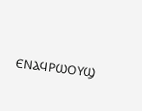ⲈⲚⲀϤⲢⲰⲞⲨϢ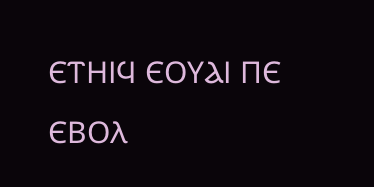ⲈⲦⲎⲒϤ ⲈⲞⲨⲀⲒ ⲠⲈ ⲈⲂⲞⲖ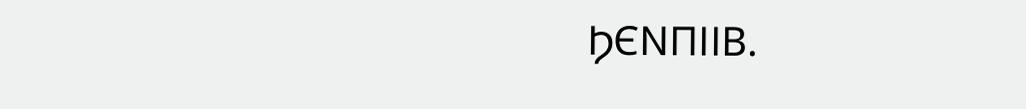ϦⲈⲚⲠⲒⲒⲂ.